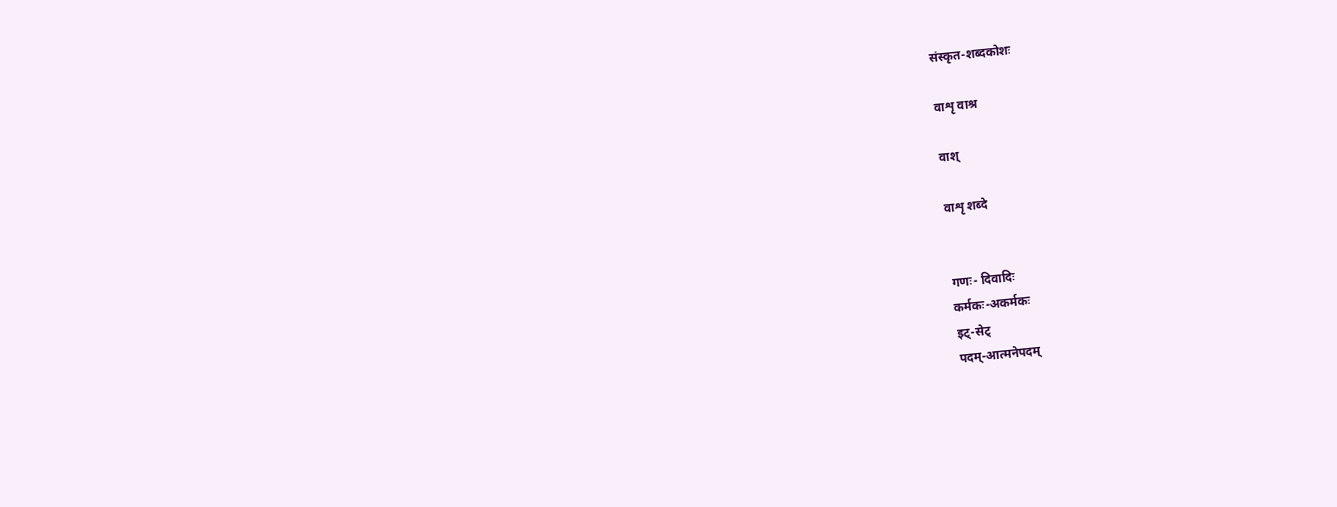संस्कृत-शब्दकोशः

वाशृ वाश्र

वाश्

वाशृ शब्दे


गणः- दिवादिः
कर्मकः-अकर्मकः
इट्-सेट्
पदम्-आत्मनेपदम्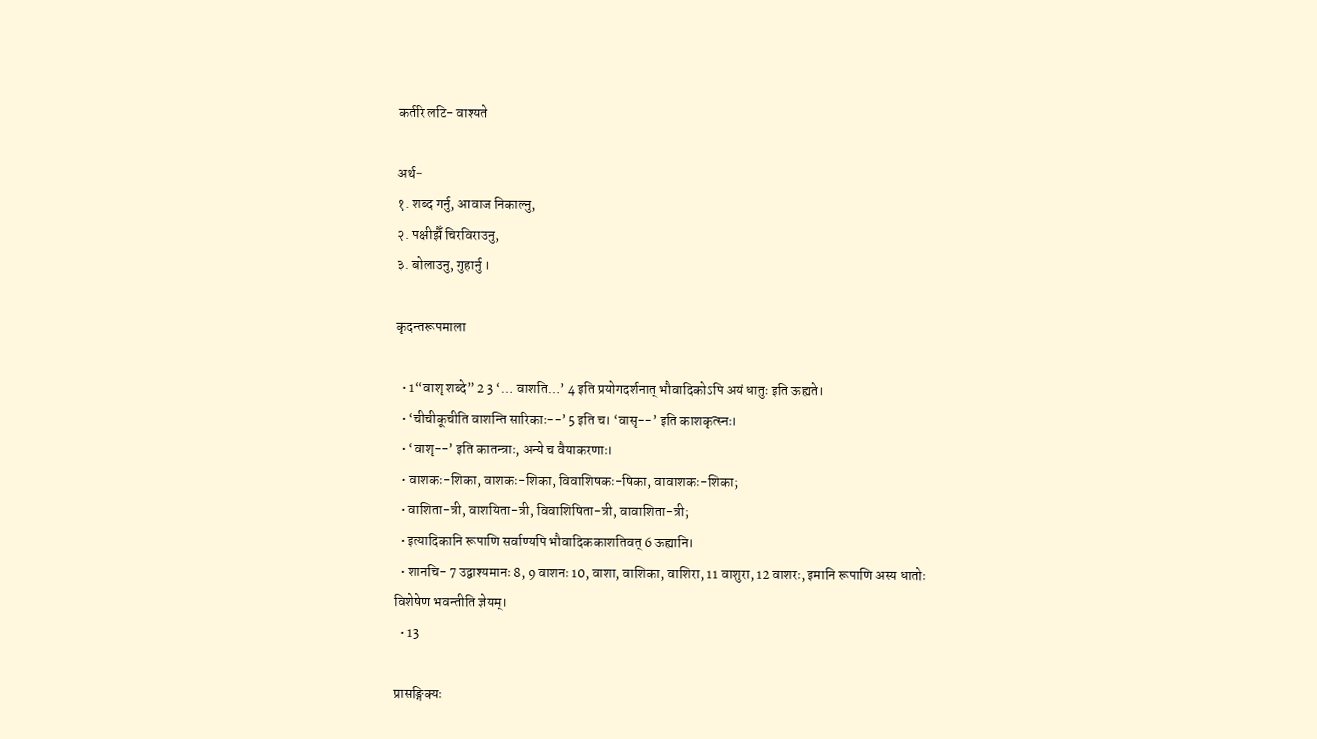कर्तरि लटि- वाश्यते

अर्थ−
१. शब्द गर्नु, आवाज निकाल्नु,
२. पक्षीझैँ चिरविराउनु,
३. बोलाउनु, गुहार्नु ।

कृदन्तरूपमाला

  • 1“वाशृ शब्दे” 2 3 ‘… वाशति…’ 4 इति प्रयोगदर्शनात् भौवादिकोऽपि अयं धातुः इति ऊह्यते।
  • ‘चीचीकूचीति वाशन्ति सारिकाः--’ 5 इति च। ‘वासृ--’ इति काशकृत्स्नः।
  • ‘वाशृ--’ इति कातन्त्राः, अन्ये च वैयाकरणाः।
  • वाशकः-शिका, वाशकः-शिका, विवाशिषकः-षिका, वावाशकः-शिका;
  • वाशिता-त्री, वाशयिता-त्री, विवाशिषिता-त्री, वावाशिता-त्री;
  • इत्यादिकानि रूपाणि सर्वाण्यपि भौवादिककाशतिवत् 6 ऊह्यानि।
  • शानचि- 7 उद्वाश्यमानः 8, 9 वाशनः 10, वाशा, वाशिका, वाशिरा, 11 वाशुरा, 12 वाशरः, इमानि रूपाणि अस्य धातोः विशेषेण भवन्तीति ज्ञेयम्।
  • 13

प्रासङ्गिक्यः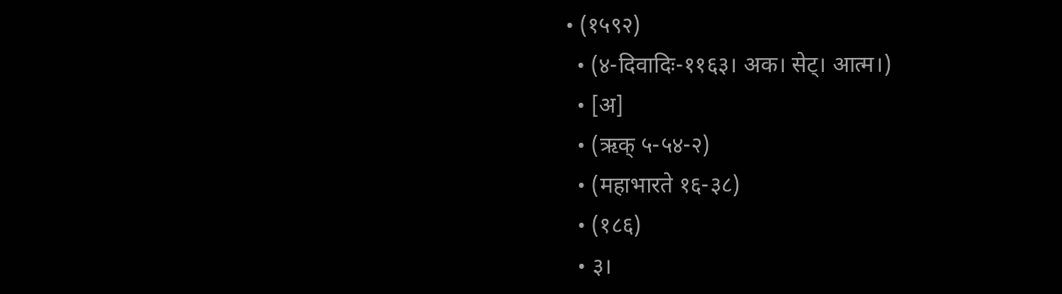• (१५९२)
  • (४-दिवादिः-११६३। अक। सेट्। आत्म।)
  • [अ]
  • (ऋक् ५-५४-२)
  • (महाभारते १६-३८)
  • (१८६)
  • ३।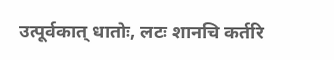उत्पूर्वकात् धातोः, लटः शानचि कर्तरि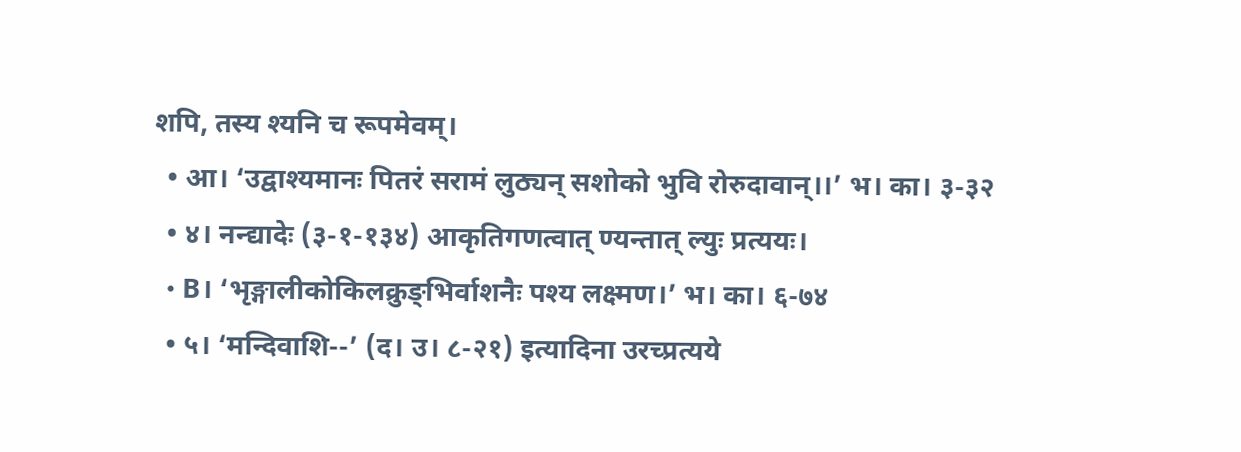शपि, तस्य श्यनि च रूपमेवम्।
  • आ। ‘उद्वाश्यमानः पितरं सरामं लुठ्यन् सशोको भुवि रोरुदावान्।।’ भ। का। ३-३२
  • ४। नन्द्यादेः (३-१-१३४) आकृतिगणत्वात् ण्यन्तात् ल्युः प्रत्ययः।
  • B। ‘भृङ्गालीकोकिलक्रुङ्भिर्वाशनैः पश्य लक्ष्मण।’ भ। का। ६-७४
  • ५। ‘मन्दिवाशि--’ (द। उ। ८-२१) इत्यादिना उरच्प्रत्यये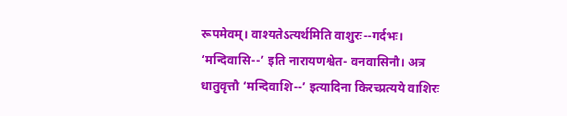रूपमेवम्। वाश्यतेऽत्यर्थमिति वाशुरः--गर्दभः। ‘मन्दिवासि--’ इति नारायणश्वेत- वनवासिनौ। अत्र धातुवृत्तौ ‘मन्दिवाशि--’ इत्यादिना किरच्प्रत्यये वाशिरः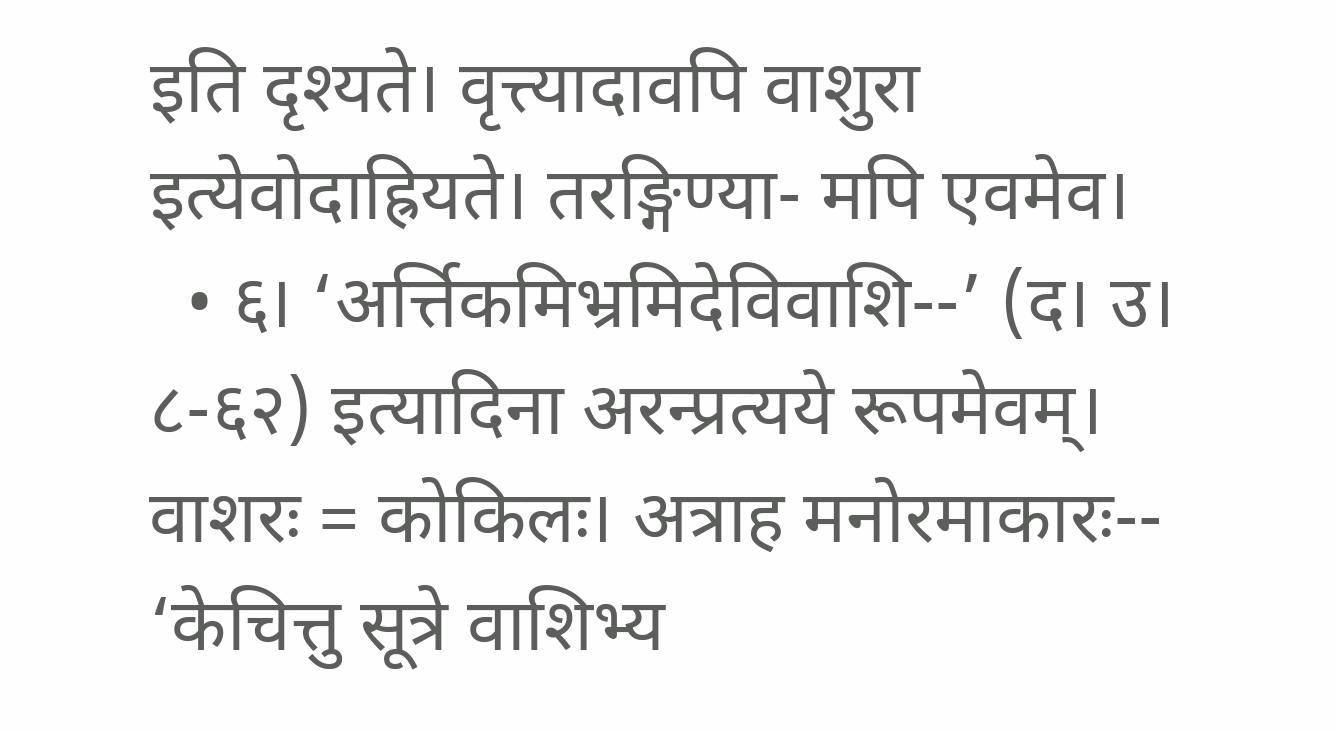इति दृश्यते। वृत्त्यादावपि वाशुरा इत्येवोदाह्रियते। तरङ्गिण्या- मपि एवमेव।
  • ६। ‘अर्त्तिकमिभ्रमिदेविवाशि--’ (द। उ। ८-६२) इत्यादिना अरन्प्रत्यये रूपमेवम्। वाशरः = कोकिलः। अत्राह मनोरमाकारः-- ‘केचित्तु सूत्रे वाशिभ्य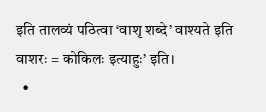इति तालव्यं पठित्वा ‘वाशृ शब्दे’ वाश्यते इति वाशरः = कोकिलः इत्याहुः’ इति।
  •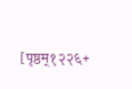[पृष्ठम्१२२६+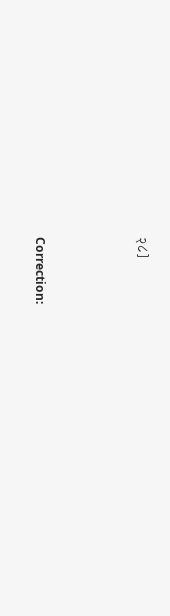२८]



Correction: